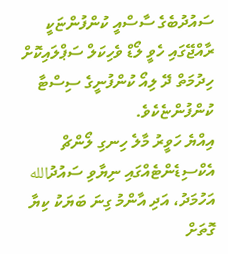ސައުދުބެގެ ސާސްއީ ކުންފުންޏަކީ ރާއްޖޭގައި ހެވީ ލޯޑް ވެހިކަލް ސަޕްލައިކޮށް ހިދުމަތް ދޭ ލިއޯ ކުންފުނީގެ ސިސްޓާ ކުންފުންޏެކެވެ.
އިއްޔެ ހަވީރު މާލެ ހިނގި ލޯންޗް އެކްސިޑެންޓެއްގައި ނިޔާވި ސައުދުالله އަހުމަދު، އަދި އާންމު ގިނަ ބަޔަކު ކިޔާ ގޮތަށް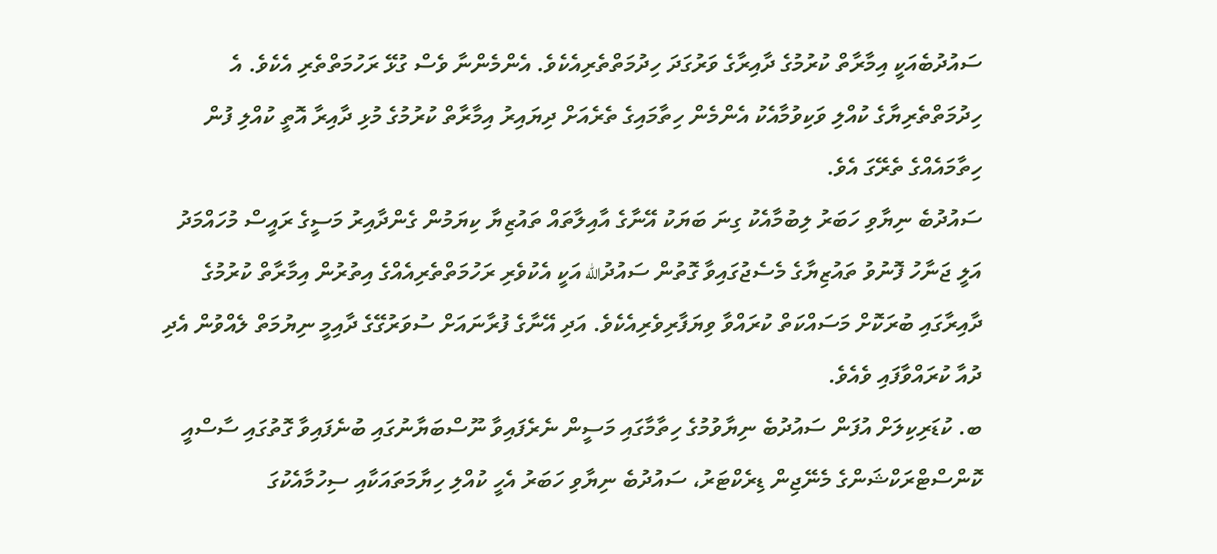ސައުދުބެއަކީ އިމާރާތް ކުރުމުގެ ދާއިރާގެ ވަރުގަދަ ހިދުމަތްތެރިއެކެވެ. އެންމެންނާ ވެސް ގުޅޭ ރަހުމަތްތެރި އެކެވެ. އެ ހިދުމަތްތެރިޔާގެ ކުއްލި ވަކިވުމާއެކު އެންމެން ހިތާމައިގެ ތެރެއަށް ދިޔައިރު އިމާރާތް ކުރުމުގެ މުޅި ދާއިރާ އޮތީ ކުއްލި ފުން ހިތާމައެއްގެ ތެރޭގަ އެވެ.
ސައުދުބެ ނިޔާވި ހަބަރު ލިބުމާއެކު ގިނަ ބަޔަކު އޭނާގެ އާއިލާތައް ތައުޒިޔާ ކިޔަމުން ގެންދާއިރު މަސީގެ ރައީސް މުހައްމަދު އަލީ ޖަނާހު ފޮނުވު ތައުޒިޔާގެ މެސެޖުގައިވާ ގޮތުން ސައުދުالله އަކީ އެކުވެރި ރަހުމަތްތެރިއެއްގެ އިތުރުން އިމާރާތް ކުރުމުގެ ދާއިރާގައި ބުރަކޮށް މަސައްކަތް ކުރައްވާ ވިޔަފާރިވެރިއެކެވެ. އަދި އޭނާގެ ފުރާނައަށް ސުވަރުގޭގެ ދާއިމީ ނިޔުމަތް ލެއްވުން އެދި ދުއާ ކުރައްވާފައި ވެއެވެ.
ބ. ކުޑަރިކިލަށް އުފަން ސައުދުބެ ނިޔާވުމުގެ ހިތާމާގައި މަސީން ނެރެފައިވާ ނޫސްބަޔާނުގައި ބުނެފައިވާ ގޮތުގައި ސާސްއީ ކޮންސްޓްރަކްޝަންގެ މެނޭޖިން ޑިރެކްޓަރު، ސައުދުބެ ނިޔާވި ހަބަރު އެހީ ކުއްލި ހިޔާމަތައަކާއި ސިހުމާއެކުގަ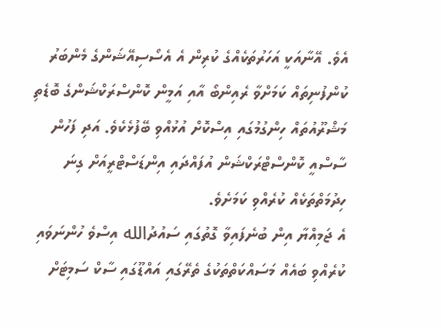އެވެ. އޭނާއަކީ އަހަރުތަކެއްގެ ކުރިން އެ އެސޯސިއޭޝަންގެ މެންބަރު ކުންފުނިތައް ކަމަށްވާ ރެއިންބޯ އާއި އަމީން ކޮންސްރަކްޝަންގެ ބޮޑެތި މަޝްރޫއުތައް ހިންގުމުގައި އިސްކޮށް އުޅުއްވި ބޭފުޅެކެވެ. އަދި ފަހުން ސާސްއީ ކޮންސްޓްރަކްޝަން އުފައްދައި އިންޑަސްޓްރީއަށް ގިނަ ހިދުމަތްތަކެއް ކުރެއްވި ކަމަށެވެ.
އެ ޖަމިއްޔާ އިން ބުނެފައިވާ ގޮތުގައި ސައުދުالله އިސްވެ ހުންނަވައި ކުރެއްވި ބައެއް މަސައްކަތްތަކުގެ ތެރޭގައި އައްޑޫގައި ސާކް ސަމިޓަށް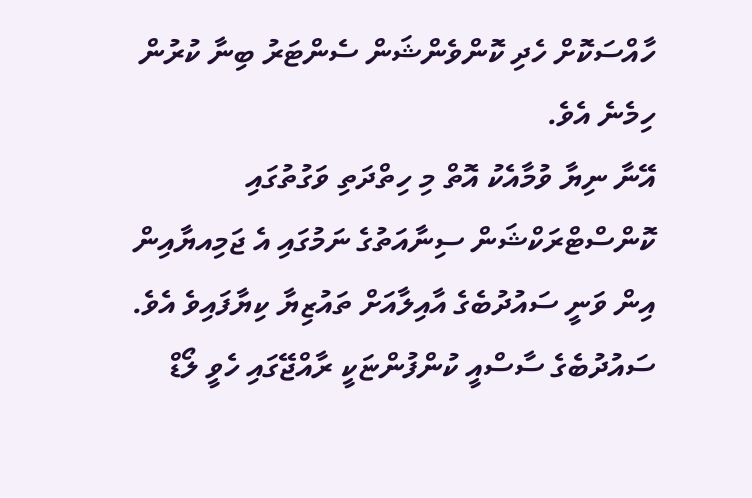ހާއްސަކޮށް ހެދި ކޮންވެންޝަން ސެންޓަރު ބިނާ ކުރުން ހިމެނެ އެވެ.
އޭނާ ނިޔާ ވުމާއެކު އޮތް މި ހިތްދަތި ވަގުތުގައި ކޮންސްޓްރަކްޝަން ސިނާއަތުގެ ނަމުގައި އެ ޖަމިއޔާއިން އިން ވަނީ ސައުދުބެގެ އާއިލާއަށް ތައުޒިޔާ ކިޔާފައިވެ އެވެ.
ސައުދުބެގެ ސާސްއީ ކުންފުންޏަކީ ރާއްޖޭގައި ހެވީ ލޯޑް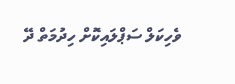ވެހިކަލް ސަޕްލައިކޮށް ހިދުމަތް ދޭ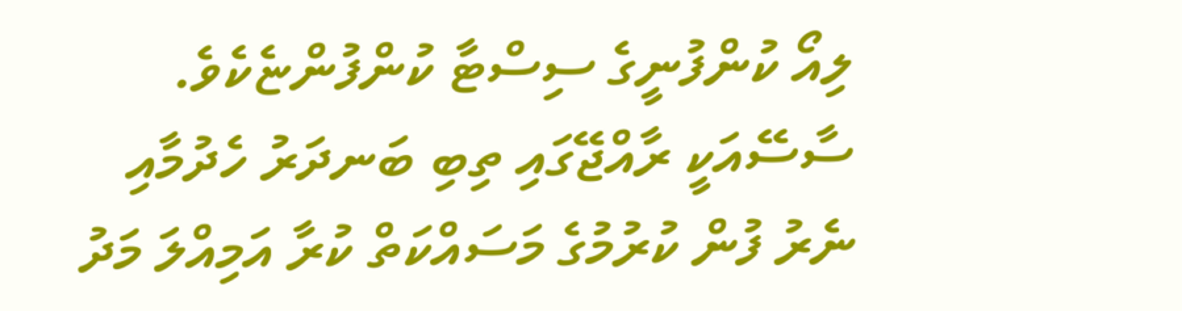ލިއޯ ކުންފުނީގެ ސިސްޓާ ކުންފުންޏެކެވެ. ސާސޭއަކީ ރާއްޖޭގައި ތިބި ބަނދަރު ހެދުމާއި ނެރު ފުން ކުރުމުގެ މަސައްކަތް ކުރާ އަމިއްލަ މަދު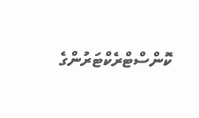ކޮންސްޓްރެކްޓަރުންގެ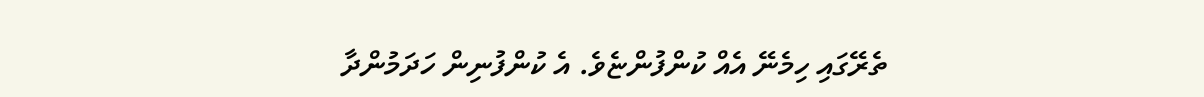ތެރޭގައި ހިމެނޭ އެއް ކުންފުންޏެވެ. އެ ކުންފުނިން ހަދަމުންދާ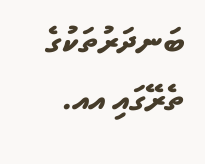ބަނދަރުތަކުގެ ތެރޭގައި އއ.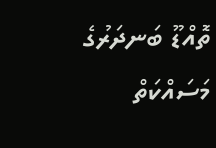ތޮއްޑޫ ބަނދަރުގެ މަސައްކަތް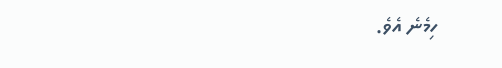ހިމެނެ އެވެ.